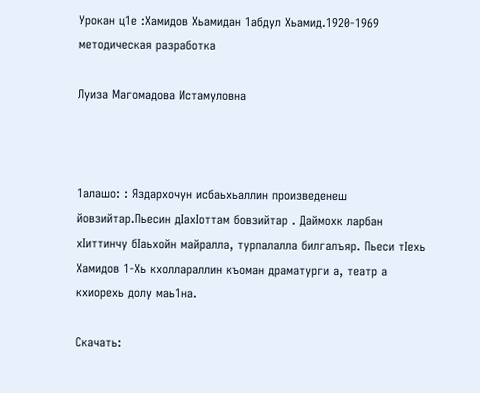Урокан ц1е :Хамидов Хьамидан 1абдул Хьамид.1920-1969
методическая разработка

Луиза Магомадова Истамуловна



1алашо: : Яздархочун исбаьхьаллин произведенеш йовзийтар.Пьесин дIахIоттам бовзийтар . Даймохк ларбан хIиттинчу бIаьхойн майралла, турпалалла билгалъяр. Пьеси тIехь Хамидов 1-Хь кхоллараллин къоман драматурги а, театр а кхиорехь долу маь1на.

Скачать: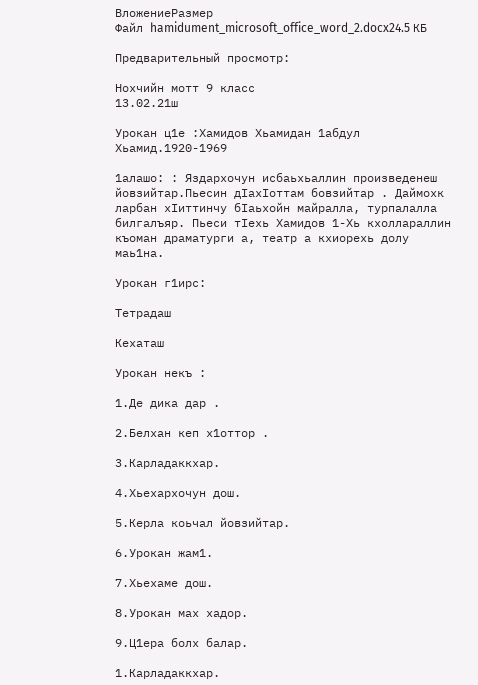ВложениеРазмер
Файл hamidument_microsoft_office_word_2.docx24.5 КБ

Предварительный просмотр:

Нохчийн мотт 9 класс                              13.02.21ш

Урокан ц1е :Хамидов Хьамидан 1абдул Хьамид.1920-1969

1алашо: : Яздархочун исбаьхьаллин произведенеш йовзийтар.Пьесин дIахIоттам бовзийтар . Даймохк ларбан хIиттинчу бIаьхойн майралла, турпалалла билгалъяр. Пьеси тIехь Хамидов 1-Хь кхоллараллин къоман драматурги а, театр а кхиорехь долу маь1на.

Урокан г1ирс:

Тетрадаш

Кехаташ

Урокан некъ :

1.Де дика дар .

2.Белхан кеп х1оттор .

3.Карладаккхар.

4.Хьехархочун дош.

5.Керла коьчал йовзийтар.

6.Урокан жам1.

7.Хьехаме дош.

8.Урокан мах хадор.

9.Ц1ера болх балар.

1.Карладаккхар.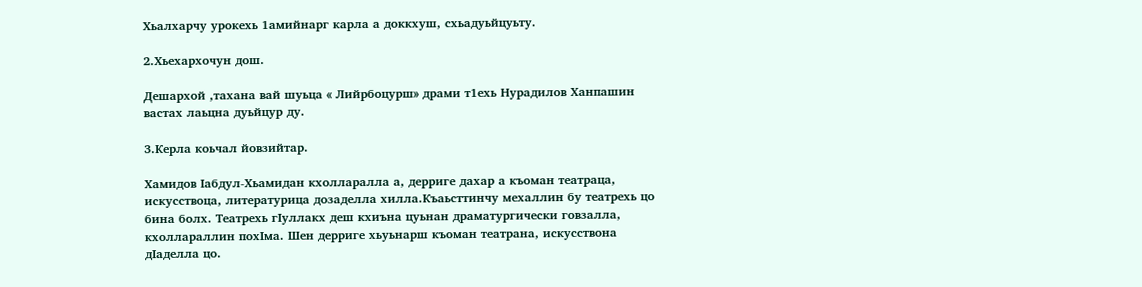Хьалхарчу урокехь 1амийнарг карла а доккхуш, схьадуьйцуьту.

2.Хьехархочун дош.

Дешархой ,тахана вай шуьца « Лийрбоцурш» драми т1ехь Нурадилов Ханпашин вастах лаьцна дуьйцур ду.

3.Керла коьчал йовзийтар.

Хамидов Iабдул-Хьамидан кхолларалла а, дерриге дахар а къоман театраца, искусствоца, литературица дозаделла хилла.Къаьсттинчу мехаллин бу театрехь цо бина болх. Театрехь гIуллакх деш кхиъна цуьнан драматургически говзалла, кхоллараллин похIма. Шен дерриге хьуьнарш къоман театрана, искусствона дIаделла цо.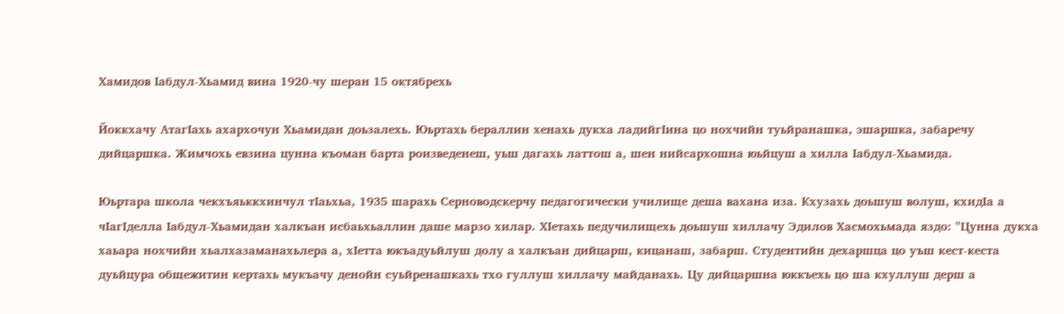Хамидов Iабдул-Хьамид вина 1920-чу шеран 15 октябрехь

Йоккхачу АтагIахь ахархочун Хьамидан доьзалехь. Юьртахь бераллин хенахь дукха ладийгIина цо нохчийн туьйранашка, эшаршка, забаречу дийцаршка. Жимчохь евзина цунна къоман барта роизведенеш, уьш дагахь латтош а, шен нийсархошна юьйцуш а хилла Iабдул-Хьамида.

Юьртара школа чекхъяьккхинчул тIаьхьа, 1935 шарахь Серноводскерчу педагогически училище деша вахана иза. Кхузахь доьшуш волуш, кхидIа а чIагIделла Iабдул-Хьамидан халкъан исбаьхьаллин даше марзо хилар. ХIетахь педучилищехь доьшуш хиллачу Эдилов Хасмохьмада яздо: "Цунна дукха хаьара нохчийн хьалхазаманахьлера а, хIетта юкъадуьйлуш долу а халкъан дийцарш, кицанаш, забарш. Студентийн дехаршца цо уъш кест-кеста дуьйцура общежитин кертахь мукъачу денойн суьйренашкахь тхо гуллуш хиллачу майданахь. Цу дийцаршна юккъехь цо ша кхуллуш дерш а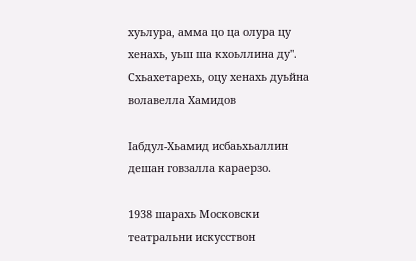хуьлура, амма цо ца олура цу хенахь, уьш ша кхоьллина ду". Схьахетарехь, оцу хенахь дуьйна волавелла Хамидов

Iабдул-Хьамид исбаьхьаллин дешан говзалла караерзо.

1938 шарахь Московски театральни искусствон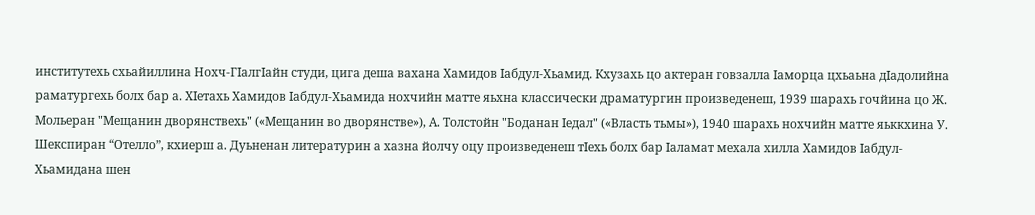институтехь схьайиллина Нохч-ГIалгIайн студи, цига деша вахана Хамидов Iабдул-Хьамид. Кхузахь цо актеран говзалла Iаморца цхьаьна дIадолийна раматургехь болх бар а. ХIетахь Хамидов Iабдул-Хьамида нохчийн матте яьхна классически драматургин произведенеш, 1939 шарахь гочйина цо Ж. Мольеран "Мещанин дворянствехь" («Мещанин во дворянстве»), А. Толстойн "Боданан Iедал" («Власть тьмы»), 1940 шарахь нохчийн матте яьккхина У. Шекспиран “Отелло”, кхиерш а. Дуьненан литературин а хазна йолчу оцу произведенеш тIехь болх бар Iаламат мехала хилла Хамидов Iабдул-Хьамидана шен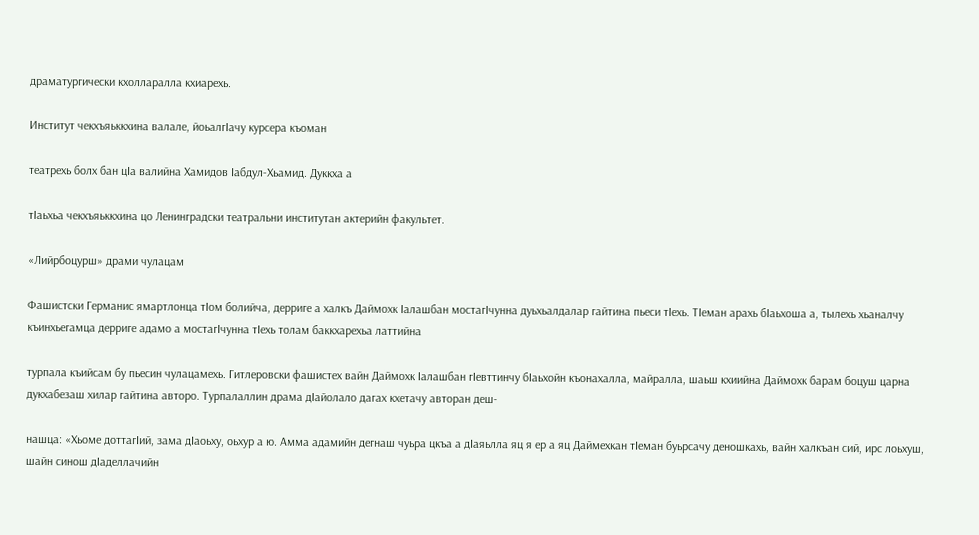драматургически кхолларалла кхиарехь.

Институт чекхъяьккхина валале, йоьалгIачу курсера къоман

театрехь болх бан цIа валийна Хамидов Iабдул-Хьамид. Дуккха а

тIаьхьа чекхъяьккхина цо Ленинградски театральни институтан актерийн факультет.

«Лийрбоцурш» драми чулацам

Фашистски Германис ямартлонца тIом болийча, дерриге а халкъ Даймохк Iалашбан мостагIчунна дуьхьалдалар гайтина пьеси тIехь. ТIеман арахь бIаьхоша а, тылехь хьаналчу къинхьегамца дерриге адамо а мостагIчунна тIехь толам баккхарехьа латтийна

турпала къийсам бу пьесин чулацамехь. Гитлеровски фашистех вайн Даймохк Iалашбан гIевттинчу бIаьхойн къонахалла, майралла, шаьш кхиийна Даймохк барам боцуш царна дукхабезаш хилар гайтина авторо. Турпалаллин драма дIайолало дагах кхетачу авторан деш-

нашца: «Хьоме доттагIий, зама дIаоьху, оьхур а ю. Амма адамийн дегнаш чуьра цкъа а дIаяьлла яц я ер а яц Даймехкан тIеман буьрсачу деношкахь, вайн халкъан сий, ирс лоьхуш, шайн синош дIаделлачийн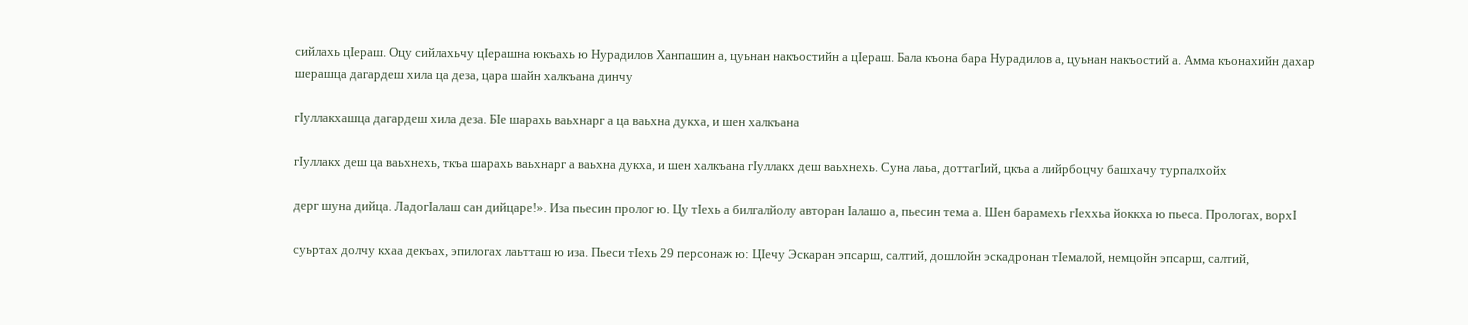сийлахь цIераш. Оцу сийлахьчу цIерашна юкъахь ю Нурадилов Ханпашин а, цуьнан накъостийн а цIераш. Бала къона бара Нурадилов а, цуьнан накъостий а. Амма къонахийн дахар шерашца дагардеш хила ца деза, цара шайн халкъана динчу

гIуллакхашца дагардеш хила деза. БIе шарахь ваьхнарг а ца ваьхна дукха, и шен халкъана

гIуллакх деш ца ваьхнехь, ткъа шарахь ваьхнарг а ваьхна дукха, и шен халкъана гIуллакх деш ваьхнехь. Суна лаьа, доттагIий, цкъа а лийрбоцчу башхачу турпалхойх

дерг шуна дийца. ЛадогIалаш сан дийцаре!». Иза пьесин пролог ю. Цу тIехь а билгалйолу авторан Iалашо а, пьесин тема а. Шен барамехь гIеххьа йоккха ю пьеса. Прологах, ворхI

суьртах долчу кхаа декъах, эпилогах лаьтташ ю иза. Пьеси тIехь 29 персонаж ю: ЦIечу Эскаран эпсарш, салтий, дошлойн эскадронан тIемалой, немцойн эпсарш, салтий,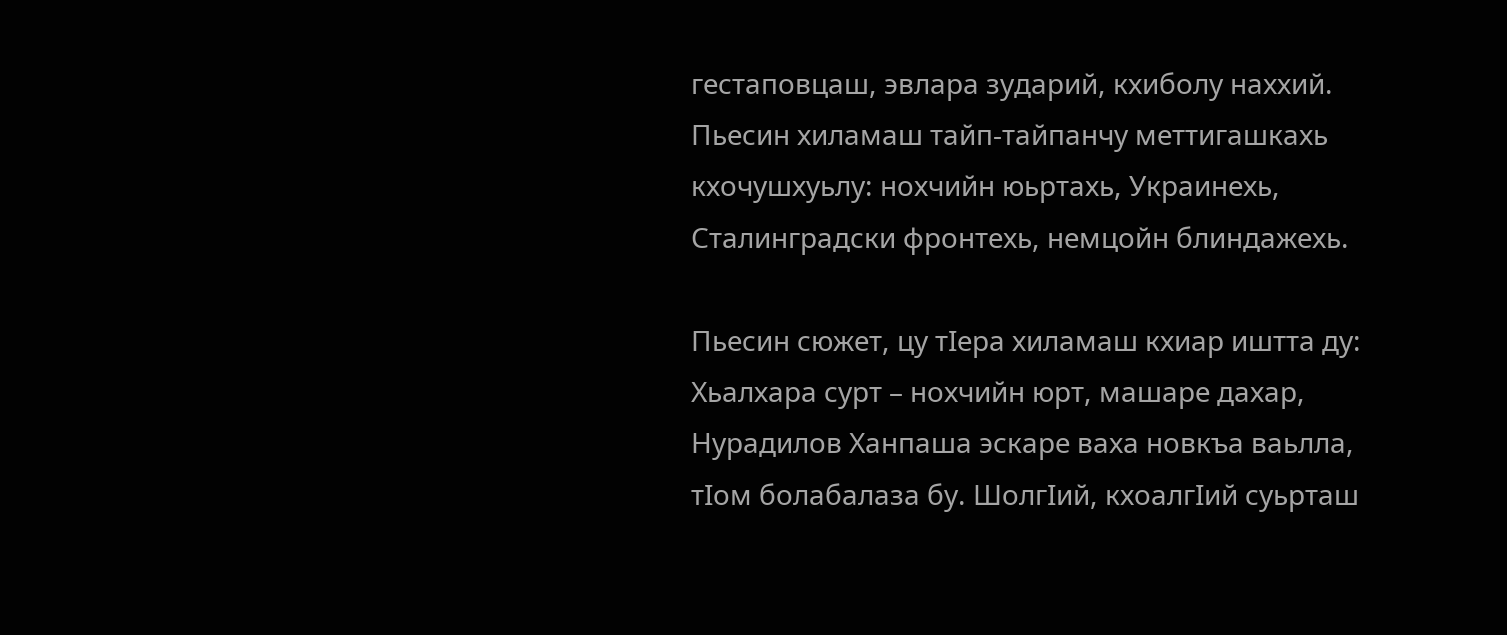гестаповцаш, эвлара зударий, кхиболу наххий. Пьесин хиламаш тайп-тайпанчу меттигашкахь кхочушхуьлу: нохчийн юьртахь, Украинехь, Сталинградски фронтехь, немцойн блиндажехь.

Пьесин сюжет, цу тIера хиламаш кхиар иштта ду: Хьалхара сурт – нохчийн юрт, машаре дахар, Нурадилов Ханпаша эскаре ваха новкъа ваьлла, тIом болабалаза бу. ШолгIий, кхоалгIий суьрташ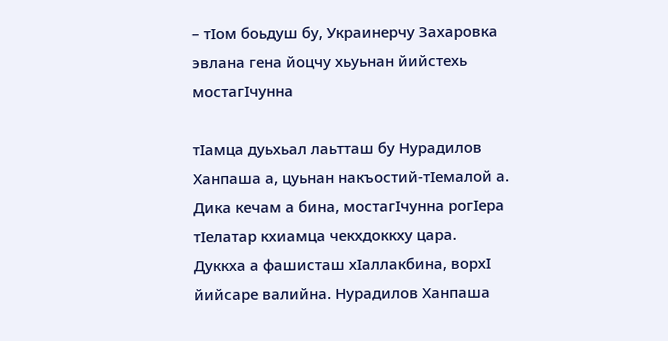– тIом боьдуш бу, Украинерчу Захаровка эвлана гена йоцчу хьуьнан йийстехь мостагIчунна

тIамца дуьхьал лаьтташ бу Нурадилов Ханпаша а, цуьнан накъостий-тIемалой а. Дика кечам а бина, мостагIчунна рогIера тIелатар кхиамца чекхдоккху цара. Дуккха а фашисташ хIаллакбина, ворхI йийсаре валийна. Нурадилов Ханпаша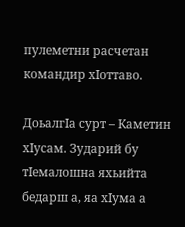пулеметни расчетан командир хIоттаво.

ДоьалгIа сурт – Каметин хIусам. Зударий бу тIемалошна яхьийта бедарш а, яа хIума а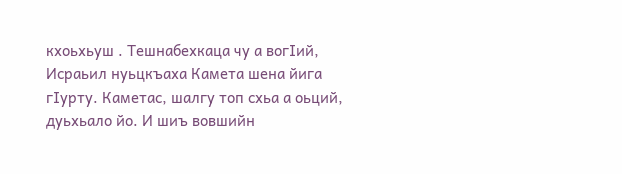кхоьхьуш . Тешнабехкаца чу а вогIий, Исраьил нуьцкъаха Камета шена йига гIурту. Каметас, шалгу топ схьа а оьций, дуьхьало йо. И шиъ вовшийн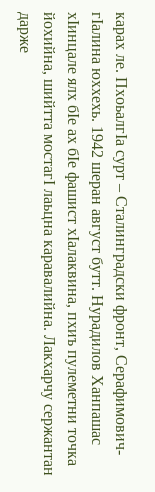карах ле. ПхоьалгIа сурт – Сталинградски фронт, Серафимович-гIалина юххехь. 1942 шеран август бутт. Нурадилов Ханпашас хIинцале ялх бIе ах бIе фашист хIалаквина, пхиъ пулеметни точка йохийна, шийтта мостагI лаьцна каравалийна. Лакхарчу сержантан дарже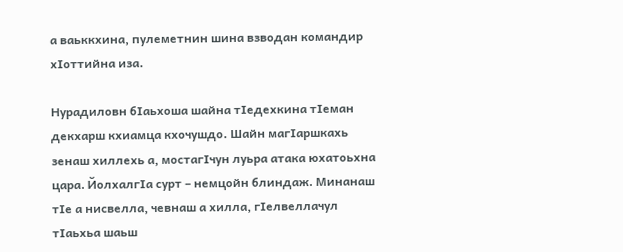а ваьккхина, пулеметнин шина взводан командир хIоттийна иза.

Нурадиловн бIаьхоша шайна тIедехкина тIеман декхарш кхиамца кхочушдо. Шайн магIаршкахь зенаш хиллехь а, мостагIчун луьра атака юхатоьхна цара. ЙолхалгIа сурт – немцойн блиндаж. Минанаш тIе а нисвелла, чевнаш а хилла, гIелвеллачул тIаьхьа шаьш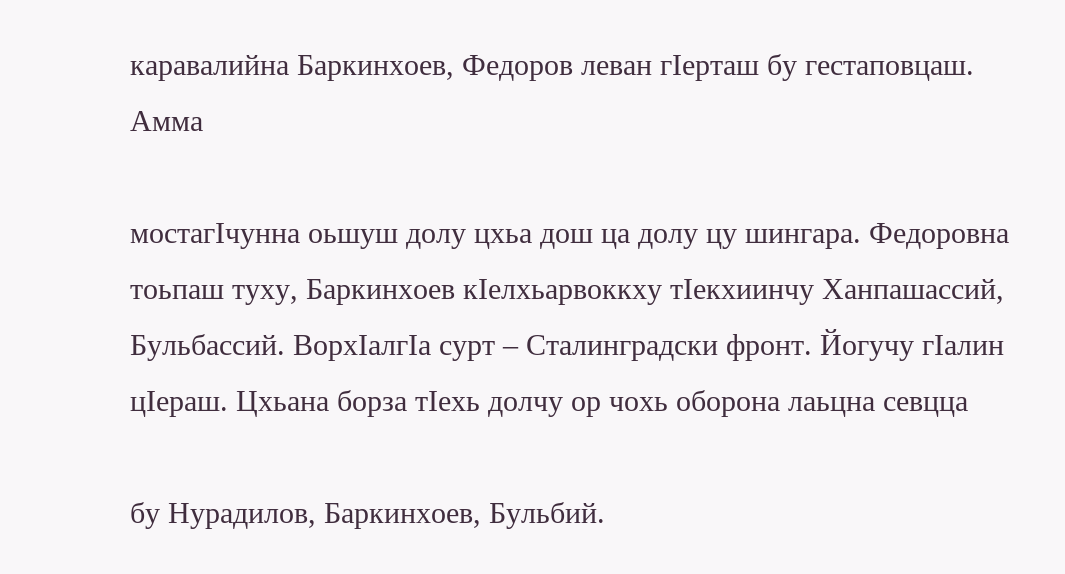каравалийна Баркинхоев, Федоров леван гIерташ бу гестаповцаш. Амма

мостагIчунна оьшуш долу цхьа дош ца долу цу шингара. Федоровна тоьпаш туху, Баркинхоев кIелхьарвоккху тIекхиинчу Ханпашассий, Бульбассий. ВорхIалгIа сурт – Сталинградски фронт. Йогучу гIалин цIераш. Цхьана борза тIехь долчу ор чохь оборона лаьцна севцца

бу Нурадилов, Баркинхоев, Бульбий.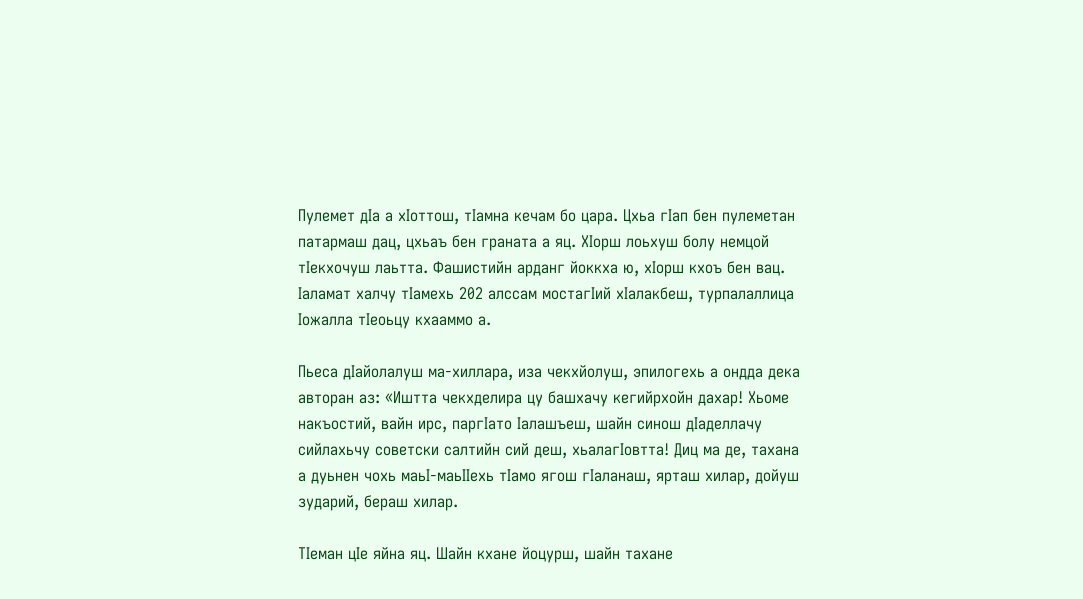Пулемет дIа а хIоттош, тIамна кечам бо цара. Цхьа гIап бен пулеметан патармаш дац, цхьаъ бен граната а яц. ХIорш лоьхуш болу немцой тIекхочуш лаьтта. Фашистийн арданг йоккха ю, хIорш кхоъ бен вац. Iаламат халчу тIамехь 202 алссам мостагIий хIалакбеш, турпалаллица Iожалла тIеоьцу кхааммо а.

Пьеса дIайолалуш ма-хиллара, иза чекхйолуш, эпилогехь а ондда дека авторан аз: «Иштта чекхделира цу башхачу кегийрхойн дахар! Хьоме накъостий, вайн ирс, паргIато Iалашъеш, шайн синош дIаделлачу сийлахьчу советски салтийн сий деш, хьалагIовтта! Диц ма де, тахана а дуьнен чохь маьI-маьIIехь тIамо ягош гIаланаш, ярташ хилар, дойуш зударий, бераш хилар.

ТIеман цIе яйна яц. Шайн кхане йоцурш, шайн тахане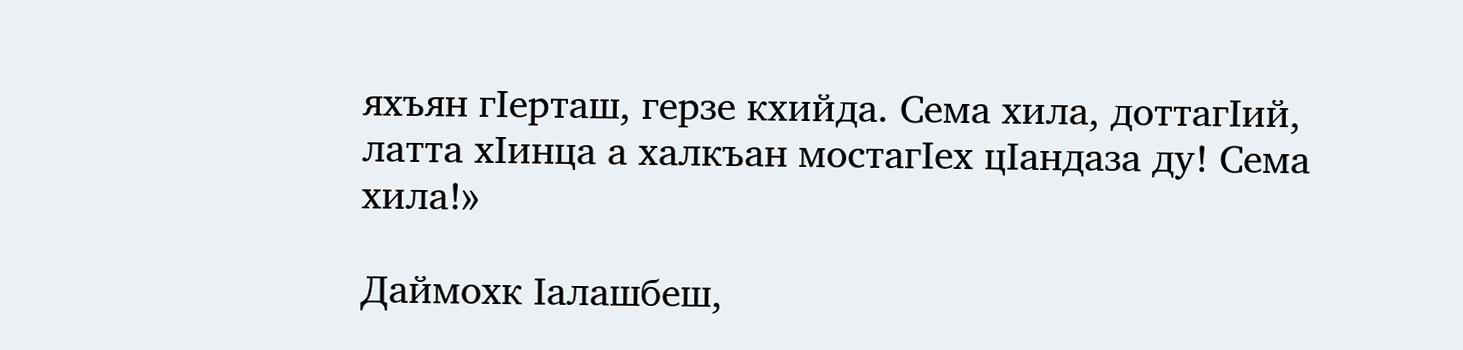яхъян гIерташ, герзе кхийда. Сема хила, доттагIий, латта хIинца а халкъан мостагIех цIандаза ду! Сема хила!»

Даймохк Iалашбеш,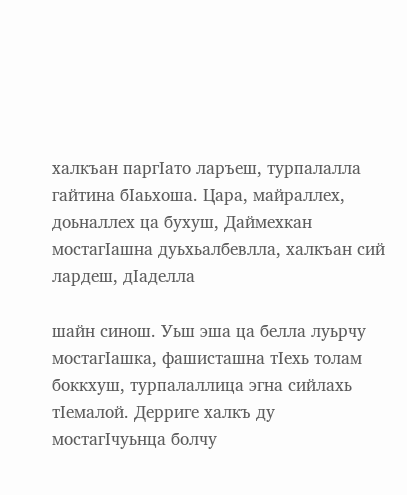халкъан паргIато ларъеш, турпалалла гайтина бIаьхоша. Цара, майраллех, доьналлех ца бухуш, Даймехкан мостагIашна дуьхьалбевлла, халкъан сий лардеш, дIаделла

шайн синош. Уьш эша ца белла луьрчу мостагIашка, фашисташна тIехь толам боккхуш, турпалаллица эгна сийлахь тIемалой. Дерриге халкъ ду мостагIчуьнца болчу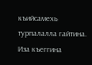къийсамехь турпалалла гайтина. Иза къеггина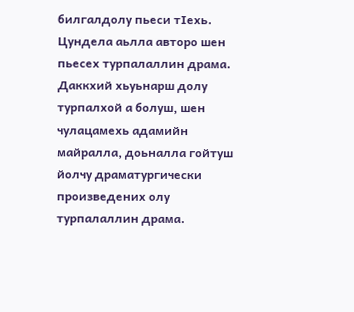билгалдолу пьеси тIехь. Цундела аьлла авторо шен пьесех турпалаллин драма. Даккхий хьуьнарш долу турпалхой а болуш, шен чулацамехь адамийн майралла, доьналла гойтуш йолчу драматургически произведених олу турпалаллин драма.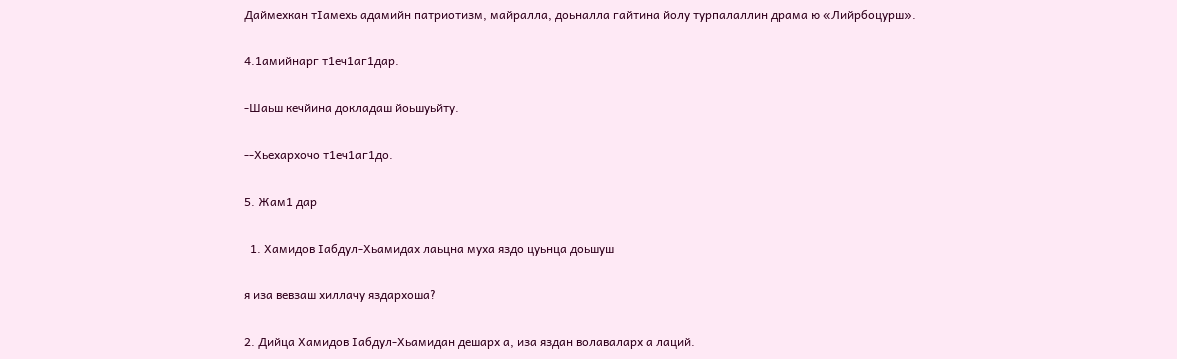Даймехкан тIамехь адамийн патриотизм, майралла, доьналла гайтина йолу турпалаллин драма ю «Лийрбоцурш».

4.1амийнарг т1еч1аг1дар.

-Шаьш кечйина докладаш йоьшуьйту.

--Хьехархочо т1еч1аг1до.

5. Жам1 дар

  1. Хамидов Iабдул-Хьамидах лаьцна муха яздо цуьнца доьшуш

я иза вевзаш хиллачу яздархоша?

2. Дийца Хамидов Iабдул-Хьамидан дешарх а, иза яздан волаваларх а лаций.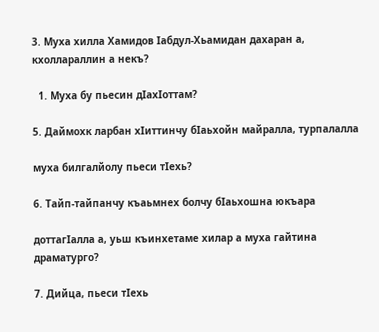3. Муха хилла Хамидов Iабдул-Хьамидан дахаран а, кхоллараллин а некъ?

  1. Муха бу пьесин дIахIоттам?

5. Даймохк ларбан хIиттинчу бIаьхойн майралла, турпалалла

муха билгалйолу пьеси тIехь?

6. Тайп-тайпанчу къаьмнех болчу бIаьхошна юкъара

доттагIалла а, уьш къинхетаме хилар а муха гайтина драматурго?

7. Дийца, пьеси тIехь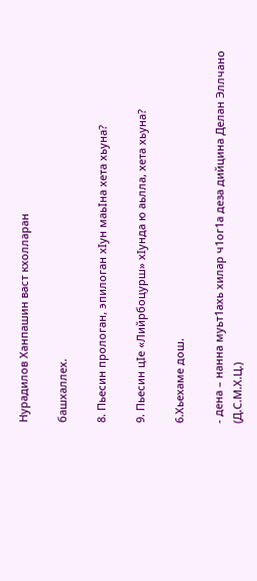Нурадилов Ханпашин васт кхолларан

башхаллех.

8. Пьесин прологан, эпилоган хIун маьIна хета хьуна?

9. Пьесин цIе «Лийрбоцурш» хIунда ю аьлла, хета хьуна?

6.Хьехаме дош.

- дена – нанна муьт1ахь хилар ч1ог1а деза дийцина Делан Эллчано (Д.С.М.Х.Ц.)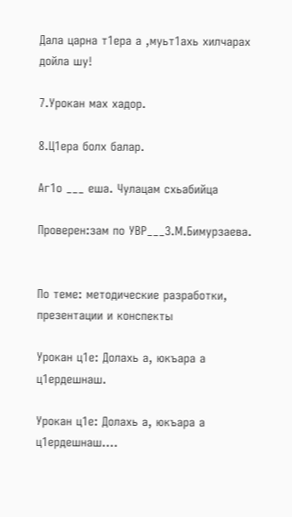Дала царна т1ера а ,муьт1ахь хилчарах дойла шу!

7.Урокан мах хадор.

8.Ц1ера болх балар.

Аг1о ___ еша. Чулацам схьабийца

Проверен:зам по УВР___З.М.Бимурзаева.


По теме: методические разработки, презентации и конспекты

Урокан ц1е: Долахь а, юкъара а ц1ердешнаш.

Урокан ц1е: Долахь а, юкъара а ц1ердешнаш....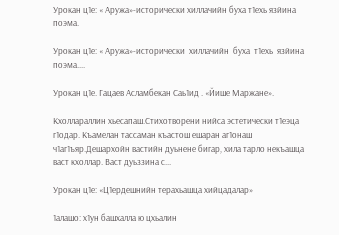Урокан ц1е: « Аружа»-исторически хиллачийн буха т1ехь язйина поэма.

Урокан ц1е: « Аружа»-исторически  хиллачийн  буха  т1ехь  язйина  поэма....

Урокан ц1е. Гацаев Асламбекан Саь1ид . «Йише Маржане».

Кхоллараллин хьесапаш.Стихотворени нийса эстетически т1еэца г1одар. Къамелан тассаман къастош ешаран аг1онаш ч1аг1ъяр.Дешархойн вастийн дуьнене бигар, хила тарло некъашца васт кхоллар. Васт дуьззина с...

Урокан ц1е: «Ц1ердешнийн терахьашца хийцадалар»

1алашо: х1ун башхалла ю цхьалин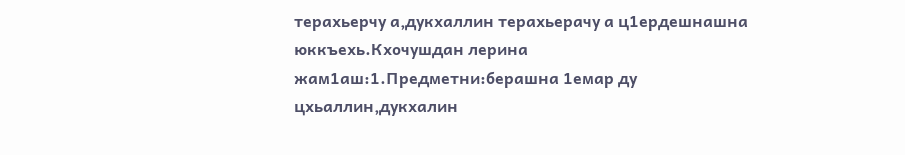терахьерчу а,дукхаллин терахьерачу а ц1ердешнашна юккъехь.Кхочушдан лерина жам1аш:1.Предметни:берашна 1емар ду цхьаллин,дукхалин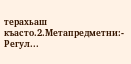терахьаш къасто.2.Метапредметни:- Регул...